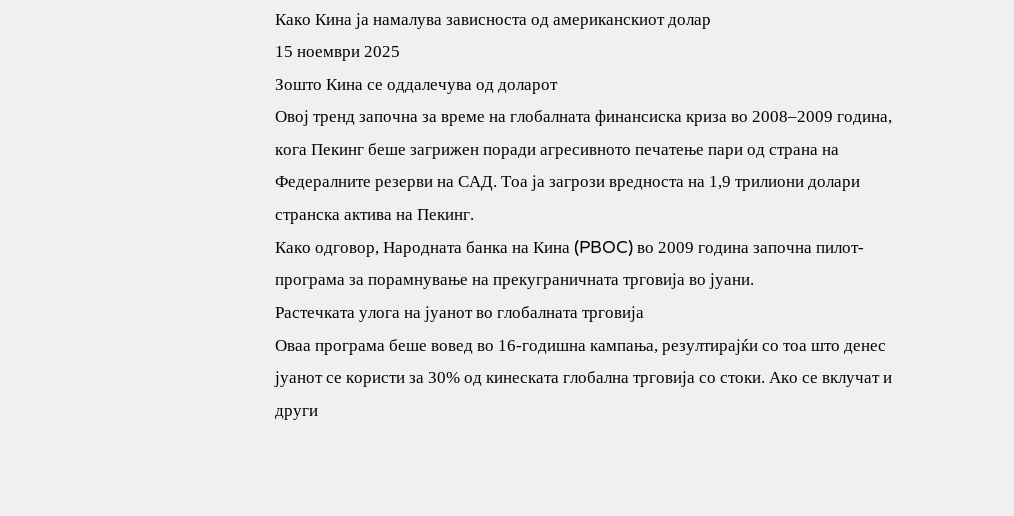Како Кина ја намалува зависноста од американскиот долар
15 ноември 2025
Зошто Кина се оддалечува од доларот
Овој тренд започна за време на глобалната финансиска криза во 2008–2009 година, кога Пекинг беше загрижен поради агресивното печатење пари од страна на Федералните резерви на САД. Тоа ја загрози вредноста на 1,9 трилиони долари странска актива на Пекинг.
Како одговор, Народната банка на Кина (PBOC) во 2009 година започна пилот-програма за порамнување на прекуграничната трговија во јуани.
Растечката улога на јуанот во глобалната трговија
Оваа програма беше вовед во 16-годишна кампања, резултирајќи со тоа што денес јуанот се користи за 30% од кинеската глобална трговија со стоки. Ако се вклучат и други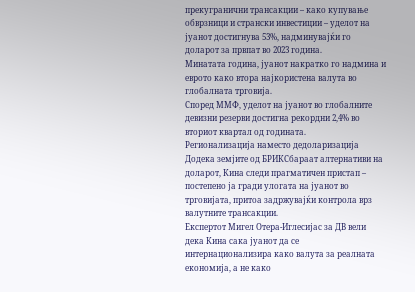прекугранични трансакции – како купување обврзници и странски инвестиции – уделот на јуанот достигнува 53%, надминувајќи го доларот за првпат во 2023 година.
Минатата година, јуанот накратко го надмина и еврото како втора најкористена валута во глобалната трговија.
Според ММФ, уделот на јуанот во глобалните девизни резерви достигна рекордни 2,4% во вториот квартал од годината.
Регионализација наместо дедоларизација
Додека земјите од БРИКСбараат алтернативи на доларот, Кина следи прагматичен пристап – постепено ја гради улогата на јуанот во трговијата, притоа задржувајќи контрола врз валутните трансакции.
Експертот Мигел Отера-Иглесијас за ДВ вели дека Кина сака јуанот да се интернационализира како валута за реалната економија, а не како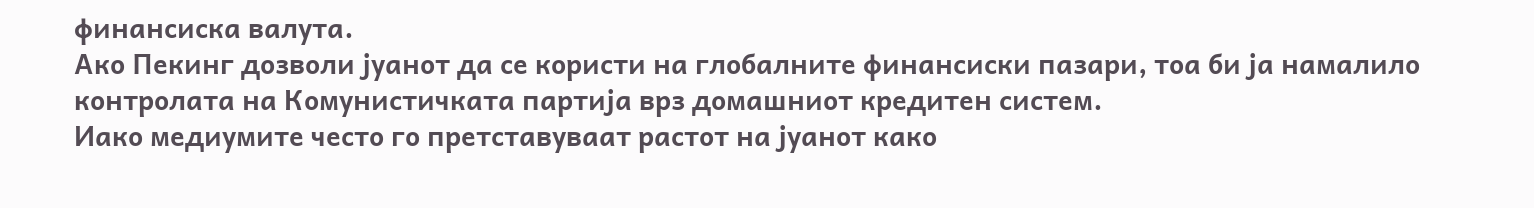финансиска валута.
Ако Пекинг дозволи јуанот да се користи на глобалните финансиски пазари, тоа би ја намалило контролата на Комунистичката партија врз домашниот кредитен систем.
Иако медиумите често го претставуваат растот на јуанот како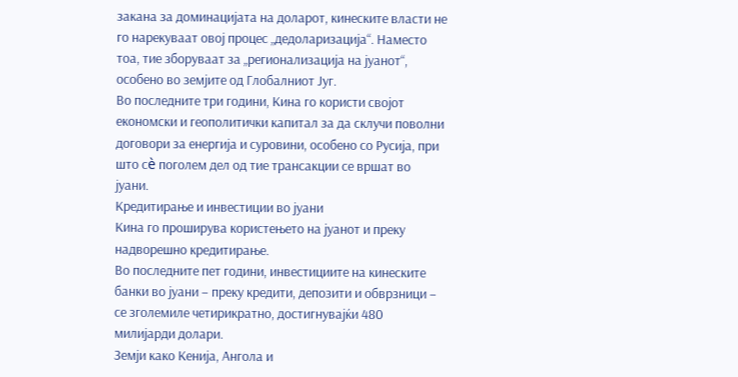закана за доминацијата на доларот, кинеските власти не го нарекуваат овој процес „дедоларизација“. Наместо тоа, тие зборуваат за „регионализација на јуанот“, особено во земјите од Глобалниот Југ.
Во последните три години, Кина го користи својот економски и геополитички капитал за да склучи поволни договори за енергија и суровини, особено со Русија, при што сè поголем дел од тие трансакции се вршат во јуани.
Кредитирање и инвестиции во јуани
Кина го проширува користењето на јуанот и преку надворешно кредитирање.
Во последните пет години, инвестициите на кинеските банки во јуани – преку кредити, депозити и обврзници – се зголемиле четирикратно, достигнувајќи 480 милијарди долари.
Земји како Кенија, Ангола и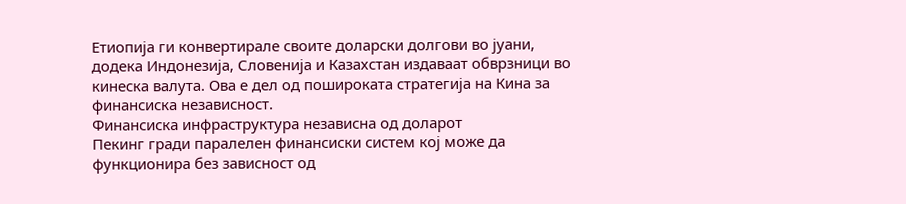Етиопија ги конвертирале своите доларски долгови во јуани, додека Индонезија, Словенија и Казахстан издаваат обврзници во кинеска валута. Ова е дел од пошироката стратегија на Кина за финансиска независност.
Финансиска инфраструктура независна од доларот
Пекинг гради паралелен финансиски систем кој може да функционира без зависност од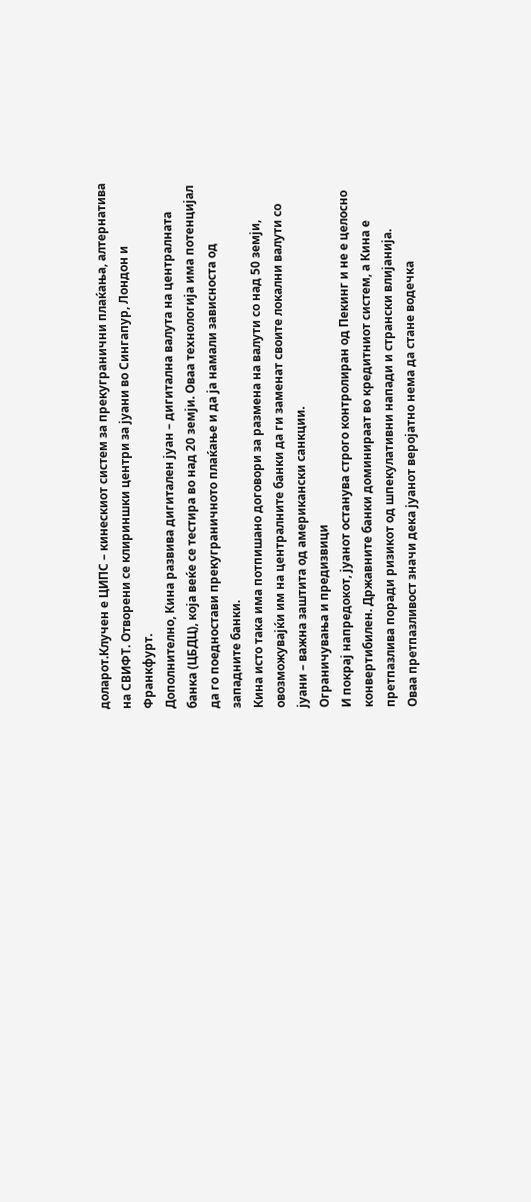доларот.Клучен е ЦИПС – кинескиот систем за прекугранични плаќања, алтернатива на СВИФТ. Отворени се клириншки центри за јуани во Сингапур, Лондон и Франкфурт.
Дополнително, Кина развива дигитален јуан – дигитална валута на централната банка (ЦБДЦ), која веќе се тестира во над 20 земји. Оваа технологија има потенцијал да го поедностави прекуграничното плаќање и да ја намали зависноста од западните банки.
Кина исто така има потпишано договори за размена на валути со над 50 земји, овозможувајќи им на централните банки да ги заменат своите локални валути со јуани – важна заштита од американски санкции.
Ограничувања и предизвици
И покрај напредокот, јуанот останува строго контролиран од Пекинг и не е целосно конвертибилен. Државните банки доминираат во кредитниот систем, а Кина е претпазлива поради ризикот од шпекулативни напади и странски влијанија.
Оваа претпазливост значи дека јуанот веројатно нема да стане водечка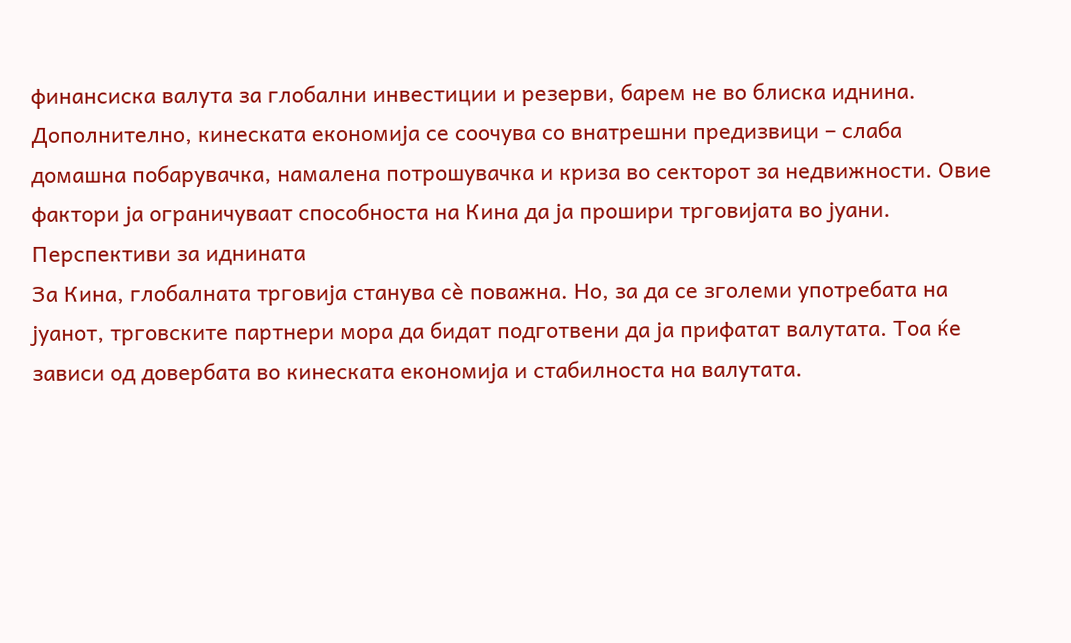финансиска валута за глобални инвестиции и резерви, барем не во блиска иднина.
Дополнително, кинеската економија се соочува со внатрешни предизвици – слаба домашна побарувачка, намалена потрошувачка и криза во секторот за недвижности. Овие фактори ја ограничуваат способноста на Кина да ја прошири трговијата во јуани.
Перспективи за иднината
За Кина, глобалната трговија станува сè поважна. Но, за да се зголеми употребата на јуанот, трговските партнери мора да бидат подготвени да ја прифатат валутата. Тоа ќе зависи од довербата во кинеската економија и стабилноста на валутата.